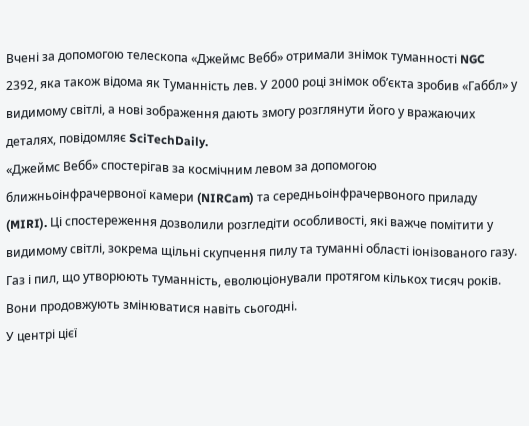Вчені за допомогою телескопа «Джеймс Вебб» отримали знімок туманності NGC 2392, яка також відома як Туманність лев. У 2000 році знімок об’єкта зробив «Габбл» у видимому світлі, а нові зображення дають змогу розглянути його у вражаючих деталях, повідомляє SciTechDaily.
«Джеймс Вебб» спостерігав за космічним левом за допомогою ближньоінфрачервоної камери (NIRCam) та середньоінфрачервоного приладу (MIRI). Ці спостереження дозволили розгледіти особливості, які важче помітити у видимому світлі, зокрема щільні скупчення пилу та туманні області іонізованого газу.
Газ і пил, що утворюють туманність, еволюціонували протягом кількох тисяч років. Вони продовжують змінюватися навіть сьогодні.
У центрі цієї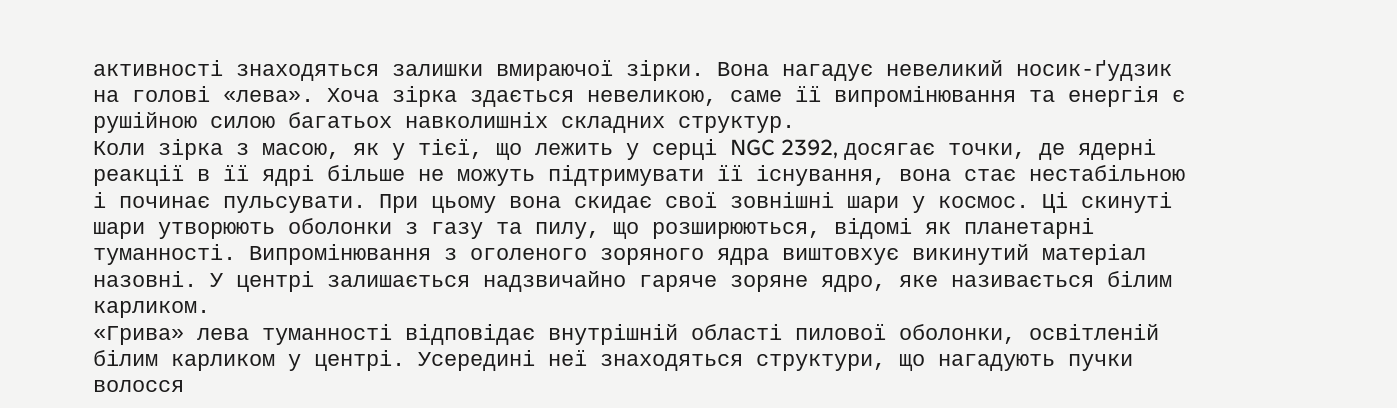активності знаходяться залишки вмираючої зірки. Вона нагадує невеликий носик-ґудзик на голові «лева». Хоча зірка здається невеликою, саме її випромінювання та енергія є рушійною силою багатьох навколишніх складних структур.
Коли зірка з масою, як у тієї, що лежить у серці NGC 2392, досягає точки, де ядерні реакції в її ядрі більше не можуть підтримувати її існування, вона стає нестабільною і починає пульсувати. При цьому вона скидає свої зовнішні шари у космос. Ці скинуті шари утворюють оболонки з газу та пилу, що розширюються, відомі як планетарні туманності. Випромінювання з оголеного зоряного ядра виштовхує викинутий матеріал назовні. У центрі залишається надзвичайно гаряче зоряне ядро, яке називається білим карликом.
«Грива» лева туманності відповідає внутрішній області пилової оболонки, освітленій білим карликом у центрі. Усередині неї знаходяться структури, що нагадують пучки волосся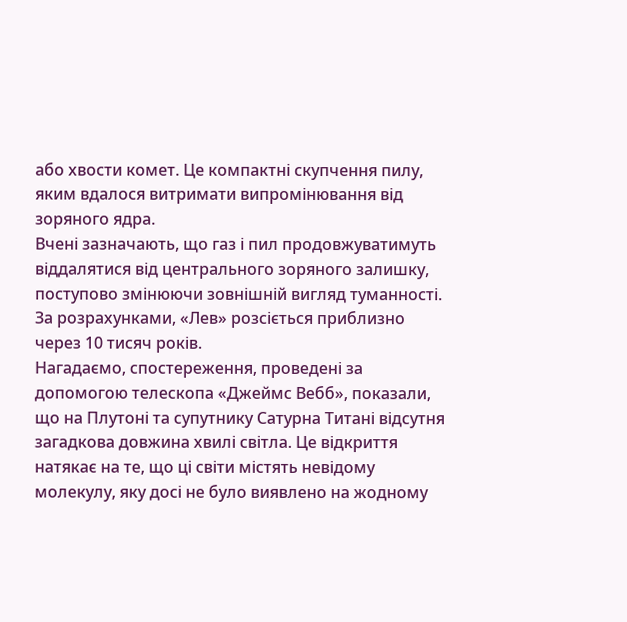або хвости комет. Це компактні скупчення пилу, яким вдалося витримати випромінювання від зоряного ядра.
Вчені зазначають, що газ і пил продовжуватимуть віддалятися від центрального зоряного залишку, поступово змінюючи зовнішній вигляд туманності. За розрахунками, «Лев» розсіється приблизно через 10 тисяч років.
Нагадаємо, спостереження, проведені за допомогою телескопа «Джеймс Вебб», показали, що на Плутоні та супутнику Сатурна Титані відсутня загадкова довжина хвилі світла. Це відкриття натякає на те, що ці світи містять невідому молекулу, яку досі не було виявлено на жодному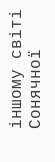іншому світі Сонячної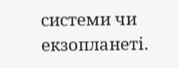системи чи екзопланеті.